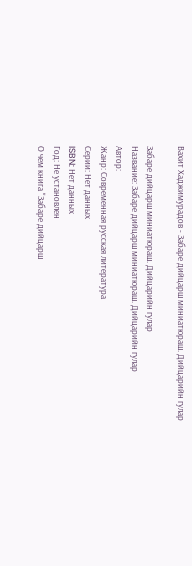Вахит Хаджимурадов - Забаре дийцарш миниатюраш. Дийцарийн гулар

Забаре дийцарш миниатюраш. Дийцарийн гулар
Название: Забаре дийцарш миниатюраш. Дийцарийн гулар
Автор:
Жанр: Современная русская литература
Серии: Нет данных
ISBN: Нет данных
Год: Не установлен
О чем книга "Забаре дийцарш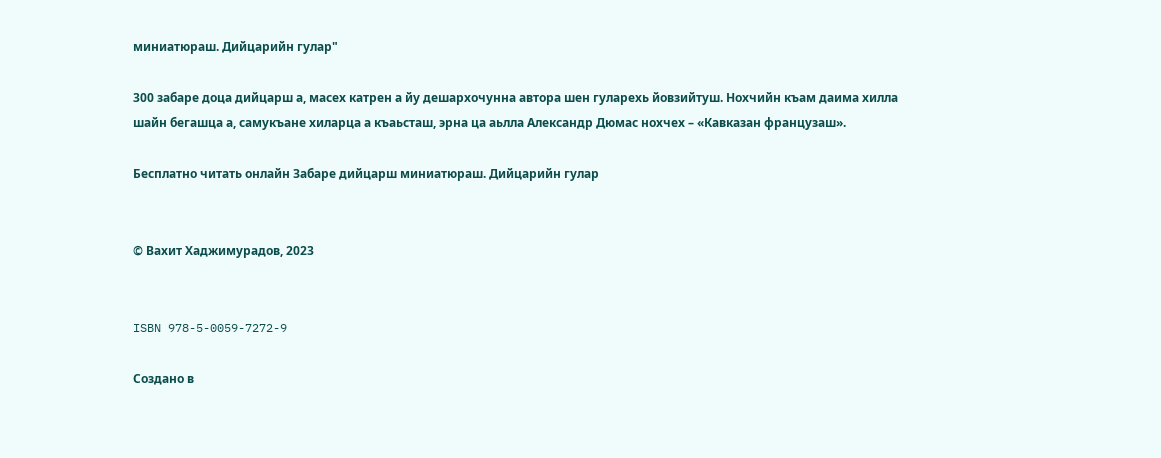миниатюраш. Дийцарийн гулар"

300 забаре доца дийцарш а, масех катрен а йу дешархочунна автора шен гуларехь йовзийтуш. Нохчийн къам даима хилла шайн бегашца а, самукъане хиларца а къаьсташ, эрна ца аьлла Александр Дюмас нохчех – «Кавказан французаш».

Бесплатно читать онлайн Забаре дийцарш миниатюраш. Дийцарийн гулар


© Вахит Хаджимурадов, 2023


ISBN 978-5-0059-7272-9

Создано в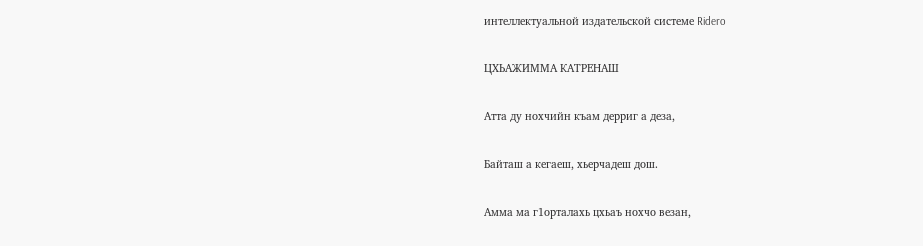интеллектуальной издательской системе Ridero

ЦХЬАЖИММА КАТРЕНАШ

Атта ду нохчийн къам дерриг а деза,

Байташ а кегаеш, хьерчадеш дош.

Амма ма г1орталахь цхьаъ нохчо везан,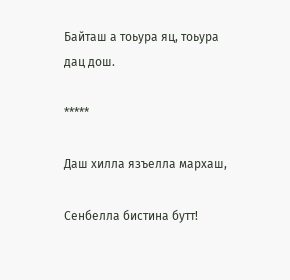Байташ а тоьура яц, тоьура дац дош.

*****

Даш хилла язъелла мархаш,

Сенбелла бистина бутт!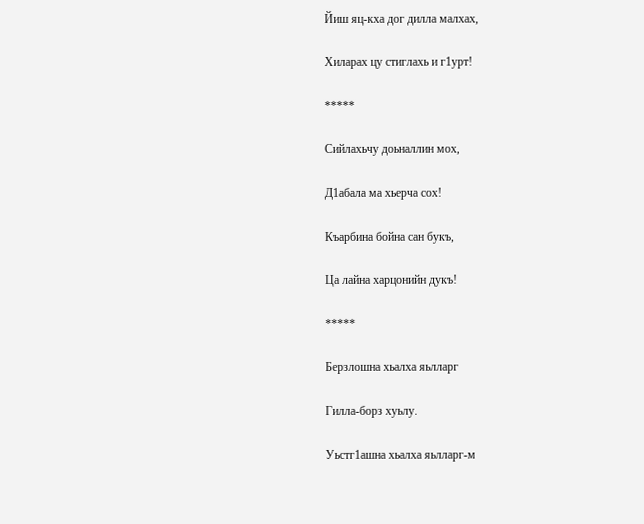Йиш яц-кха дог дилла малхах,

Хиларах цу стиглахь и г1урт!

*****

Сийлахьчу доьналлин мох,

Д1абала ма хьерча сох!

Къарбина бойна сан букъ,

Ца лайна харцонийн дукъ!

*****

Берзлошна хьалха яьлларг

Гилла-борз хуьлу.

Уьстг1ашна хьалха яьлларг-м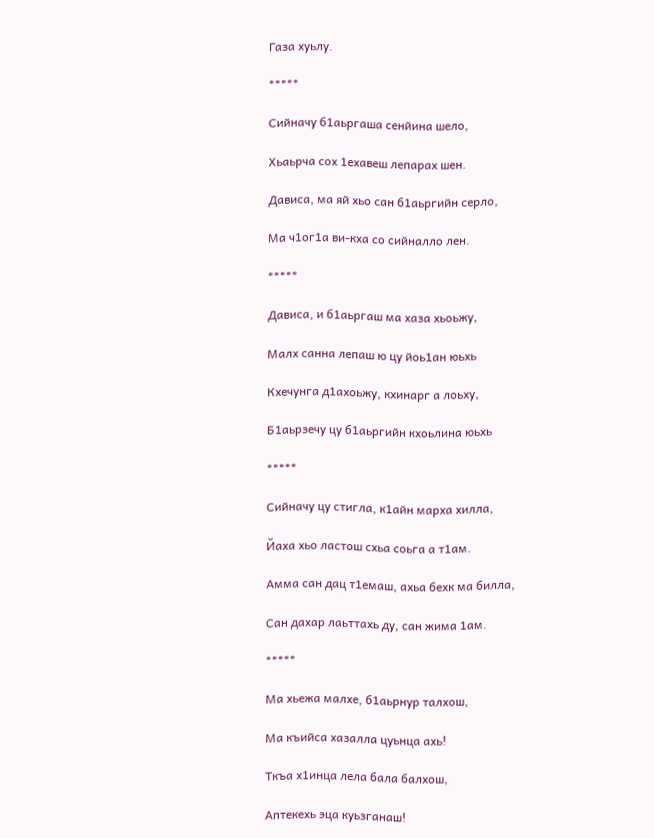Газа хуьлу.

*****

Сийначу б1аьргаша сенйина шело,

Хьаьрча сох 1ехавеш лепарах шен.

Дависа, ма яй хьо сан б1аьргийн серло,

Ма ч1ог1а ви-кха со сийналло лен.

*****

Дависа, и б1аьргаш ма хаза хьоьжу,

Малх санна лепаш ю цу йоь1ан юьхь

Кхечунга д1ахоьжу, кхинарг а лоьху,

Б1аьрзечу цу б1аьргийн кхоьлина юьхь

*****

Сийначу цу стигла, к1айн марха хилла,

Йаха хьо ластош схьа соьга а т1ам.

Амма сан дац т1емаш, ахьа бехк ма билла,

Сан дахар лаьттахь ду, сан жима 1ам.

*****

Ма хьежа малхе, б1аьрнур талхош,

Ма къийса хазалла цуьнца ахь!

Ткъа х1инца лела бала балхош,

Аптекехь эца куьзганаш!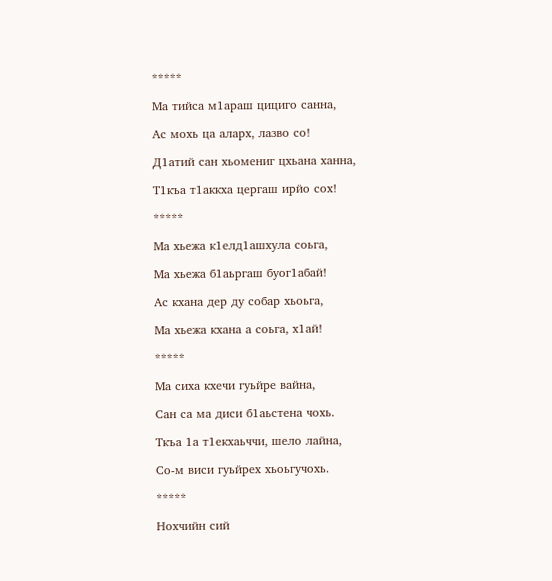*****

Ма тийса м1араш цициго санна,

Ас мохь ца аларх, лазво со!

Д1атий сан хьомениг цхьана ханна,

Т1къа т1аккха цергаш ирйо сох!

*****

Ма хьежа к1елд1ашхула соьга,

Ма хьежа б1аьргаш буог1абай!

Ас кхана дер ду собар хьоьга,

Ма хьежа кхана а соьга, х1ай!

*****

Ма сиха кхечи гуьйре вайна,

Сан са ма диси б1аьстена чохь.

Ткъа 1а т1екхаьччи, шело лайна,

Со-м виси гуьйрех хьоьгучохь.

*****

Нохчийн сий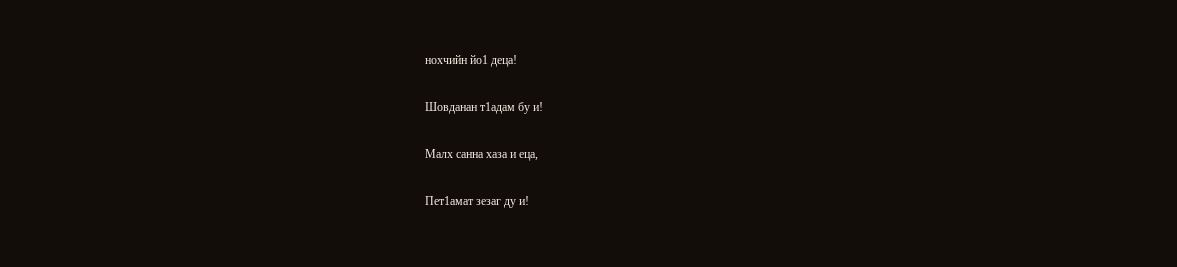нохчийн йо1 деца!

Шовданан т1адам бу и!

Малх санна хаза и еца,

Пет1амат зезаг ду и!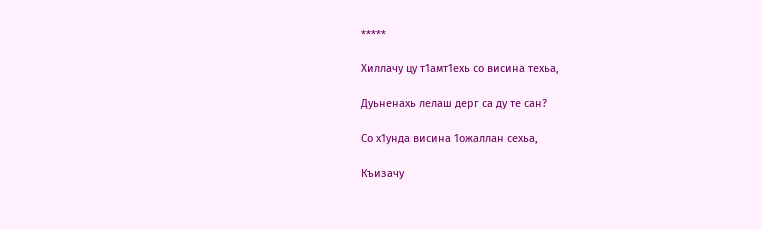*****

Хиллачу цу т1амт1ехь со висина техьа,

Дуьненахь лелаш дерг са ду те сан?

Со х1унда висина 1ожаллан сехьа,

Къизачу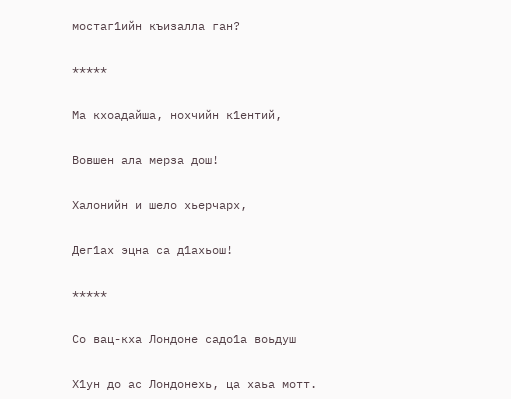мостаг1ийн къизалла ган?

*****

Ма кхоадайша, нохчийн к1ентий,

Вовшен ала мерза дош!

Халонийн и шело хьерчарх,

Дег1ах эцна са д1ахьош!

*****

Со вац-кха Лондоне садо1а воьдуш

Х1ун до ас Лондонехь, ца хаьа мотт.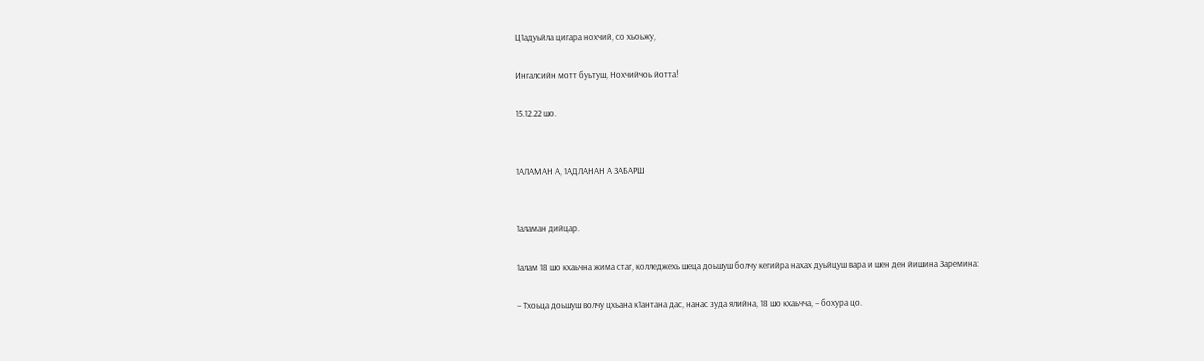Ц1адуьйла цигара нохчий, со хьоьжу,

Ингалсийн мотт буьтуш, Нохчийчоь йотта!

15.12.22 шо.


1АЛАМАН А, 1АДЛАНАН А ЗАБАРШ


1аламан дийцар.

1алам 18 шо кхаьчна жима стаг, колледжехь шеца доьшуш болчу кегийра нахах дуьйцуш вара и шен ден йишина Заремина:

– Тхоьца доьшуш волчу цхьана к1антана дас, нанас зуда ялийна, 18 шо кхаьчча, – бохура цо.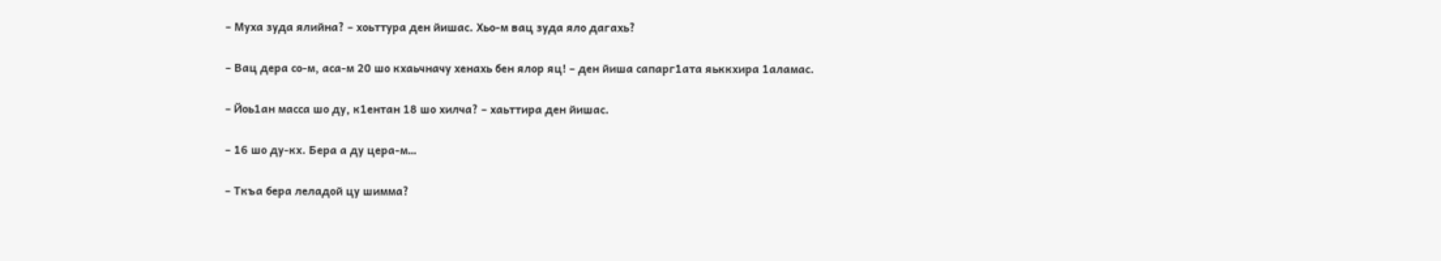– Муха зуда ялийна? – хоьттура ден йишас. Хьо-м вац зуда яло дагахь?

– Вац дера со-м, аса-м 20 шо кхаьчначу хенахь бен ялор яц! – ден йиша сапарг1ата яьккхира 1аламас.

– Йоь1ан масса шо ду, к1ентан 18 шо хилча? – хаьттира ден йишас.

– 16 шо ду-кх. Бера а ду цера-м…

– Ткъа бера леладой цу шимма?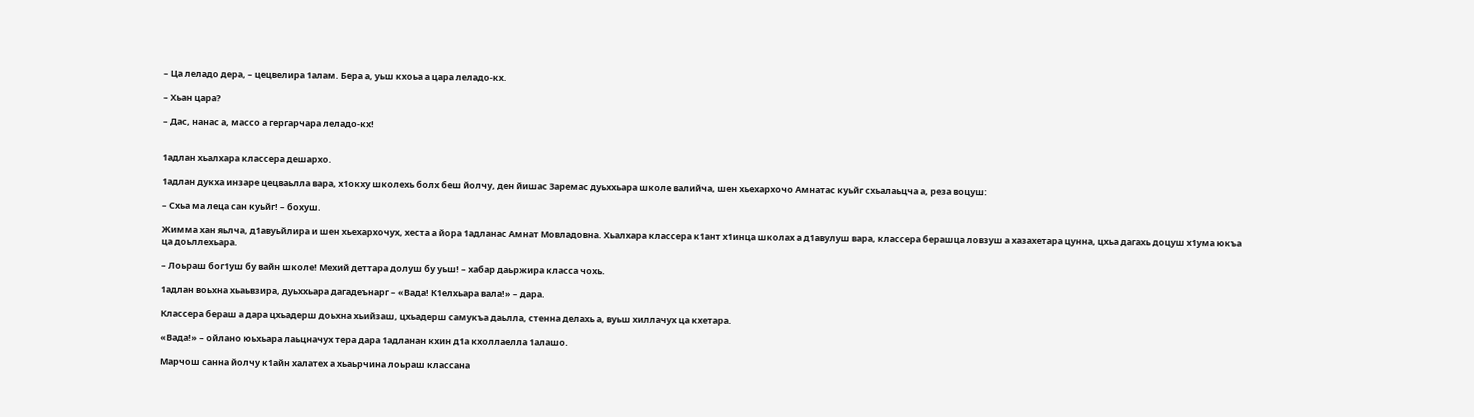– Ца леладо дера, – цецвелира 1алам. Бера а, уьш кхоьа а цара леладо-кх.

– Хьан цара?

– Дас, нанас а, массо а гергарчара леладо-кх!


1адлан хьалхара классера дешархо.

1адлан дукха инзаре цецваьлла вара, х1окху школехь болх беш йолчу, ден йишас Заремас дуьххьара школе валийча, шен хьехархочо Амнатас куьйг схьалаьцча а, реза воцуш:

– Схьа ма леца сан куьйг! – бохуш.

Жимма хан яьлча, д1авуьйлира и шен хьехархочух, хеста а йора 1адланас Амнат Мовладовна. Хьалхара классера к1ант х1инца школах а д1авулуш вара, классера берашца ловзуш а хазахетара цунна, цхьа дагахь доцуш х1ума юкъа ца доьллехьара.

– Лоьраш бог1уш бу вайн школе! Мехий деттара долуш бу уьш! – хабар даьржира класса чохь.

1адлан воьхна хьаьвзира, дуьххьара дагадеънарг – «Вада! К1елхьара вала!» – дара.

Классера бераш а дара цхьадерш доьхна хьийзаш, цхьадерш самукъа даьлла, стенна делахь а, вуьш хиллачух ца кхетара.

«Вада!» – ойлано юьхьара лаьцначух тера дара 1адланан кхин д1а кхоллаелла 1алашо.

Марчош санна йолчу к1айн халатех а хьаьрчина лоьраш классана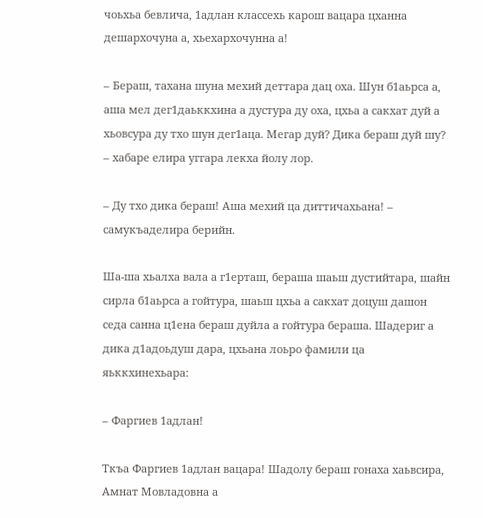чоьхьа бевлича, 1адлан классехь карош вацара цханна дешархочуна а, хьехархочунна а!

– Бераш, тахана шуна мехий деттара дац оха. Шун б1аьрса а, аша мел дег1даьккхина а дустура ду оха, цхьа а сакхат дуй а хьовсура ду тхо шун дег1аца. Мегар дуй? Дика бераш дуй шу? – хабаре елира уггара лекха йолу лор.

– Ду тхо дика бераш! Аша мехий ца диттичахьана! – самукъаделира берийн.

Ша-ша хьалха вала а г1ерташ, бераша шаьш дустийтара, шайн сирла б1аьрса а гойтура, шаьш цхьа а сакхат доцуш дашон седа санна ц1ена бераш дуйла а гойтура бераша. Шадериг а дика д1адоьдуш дара, цхьана лоьро фамили ца яьккхинехьара:

– Фаргиев 1адлан!

Ткъа Фаргиев 1адлан вацара! Шадолу бераш гонаха хаьвсира, Амнат Мовладовна а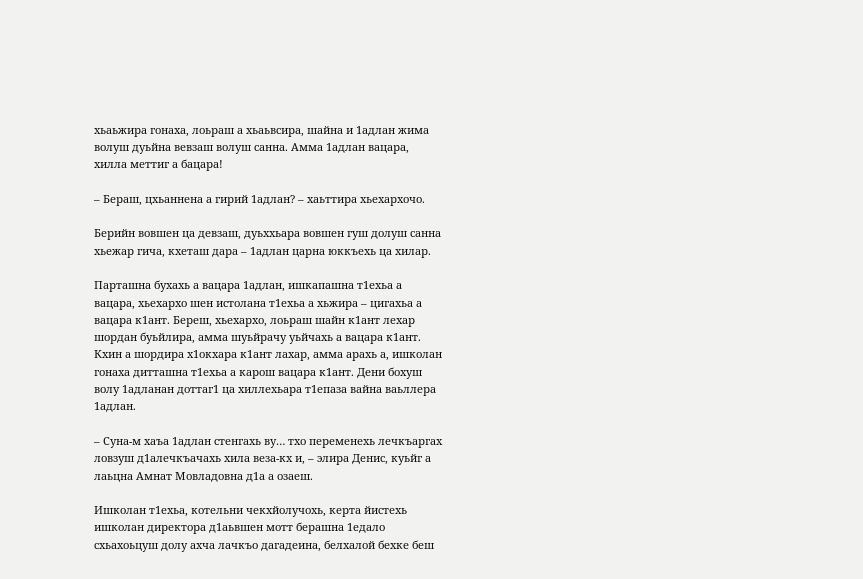хьаьжира гонаха, лоьраш а хьаьвсира, шайна и 1адлан жима волуш дуьйна вевзаш волуш санна. Амма 1адлан вацара, хилла меттиг а бацара!

– Бераш, цхьаннена а гирий 1адлан? – хаьттира хьехархочо.

Берийн вовшен ца девзаш, дуьххьара вовшен гуш долуш санна хьежар гича, кхеташ дара – 1адлан царна юккъехь ца хилар.

Парташна бухахь а вацара 1адлан, ишкапашна т1ехьа а вацара, хьехархо шен истолана т1ехьа а хьжира – цигахьа а вацара к1ант. Береш, хьехархо, лоьраш шайн к1ант лехар шордан буьйлира, амма шуьйрачу уьйчахь а вацара к1ант. Кхин а шордира х1окхара к1ант лахар, амма арахь а, ишколан гонаха дитташна т1ехьа а карош вацара к1ант. Дени бохуш волу 1адланан доттаг1 ца хиллехьара т1епаза вайна ваьллера 1адлан.

– Суна-м хаъа 1адлан стенгахь ву… тхо переменехь лечкъаргах ловзуш д1алечкъачахь хила веза-кх и, – элира Денис, куьйг а лаьцна Амнат Мовладовна д1а а озаеш.

Ишколан т1ехьа, котельни чекхйолучохь, керта йистехь ишколан директора д1аьвшен мотт берашна 1едало схьахоьцуш долу ахча лачкъо дагадеина, белхалой бехке беш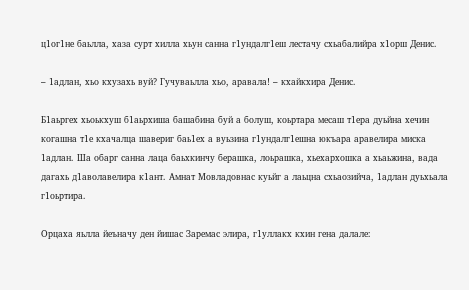ц1ог1не баьлла, хаза сурт хилла хьун санна г1ундалг1еш лестачу схьабалийра х1орш Денис.

– 1адлан, хьо кхузахь вуй? Гучуваьлла хьо, аравала! – кхайкхира Денис.

Б1аьргех хьоькхуш б1аьрхиша башабина буй а болуш, коьртара месаш т1ера дуьйна хечин когашна т1е кхачалца шавериг баь1ех а вуьзина г1ундалг1ешна юкъара аравелира миска 1адлан. Ша обарг санна лаца баьхкинчу берашка, лоьрашка, хьехархошка а хьаьжина, вада дагахь д1аволавелира к1ант. Амнат Мовладовнас куьйг а лаьцна схьаозийча, 1адлан дуьхьала г1оьртира.

Орцаха яьлла йеъначу ден йишас Заремас элира, г1уллакх кхин гена далале: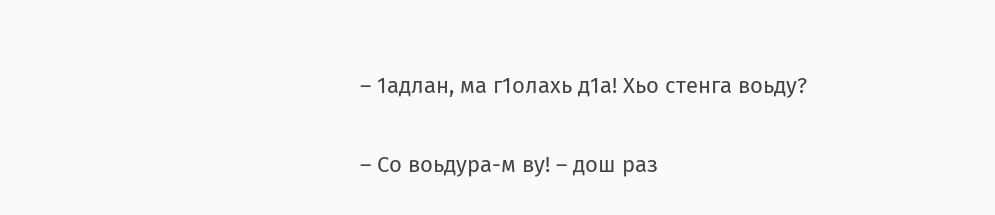– 1адлан, ма г1олахь д1а! Хьо стенга воьду?

– Со воьдура-м ву! – дош раз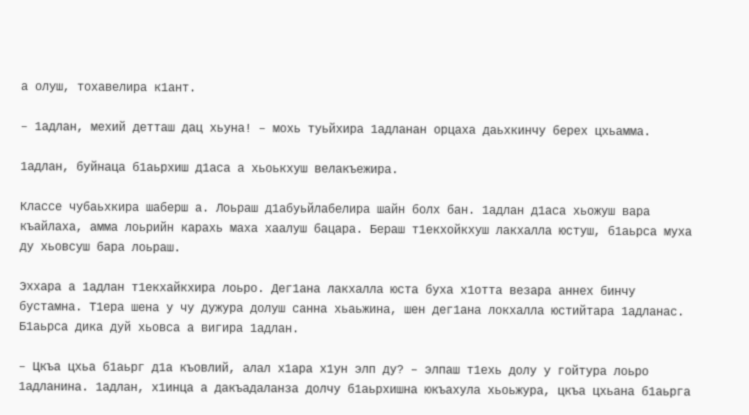а олуш, тохавелира к1ант.

– 1адлан, мехий детташ дац хьуна! – мохь туьйхира 1адланан орцаха даьхкинчу берех цхьамма.

1адлан, буйнаца б1аьрхиш д1аса а хьоькхуш велакъежира.

Классе чубаьхкира шаберш а. Лоьраш д1абуьйлабелира шайн болх бан. 1адлан д1аса хьожуш вара къайлаха, амма лоьрийн карахь маха хаалуш бацара. Бераш т1екхойкхуш лакхалла юстуш, б1аьрса муха ду хьовсуш бара лоьраш.

Эххара а 1адлан т1екхайкхира лоьро. Дег1ана лакхалла юста буха х1отта везара аннех бинчу бустамна. Т1ера шена у чу дужура долуш санна хьаьжина, шен дег1ана локхалла юстийтара 1адланас. Б1аьрса дика дуй хьовса а вигира 1адлан.

– Цкъа цхьа б1аьрг д1а къовлий, алал х1ара х1ун элп ду? – элпаш т1ехь долу у гойтура лоьро 1адланина. 1адлан, х1инца а дакъадаланза долчу б1аьрхишна юкъахула хьоьжура, цкъа цхьана б1аьрга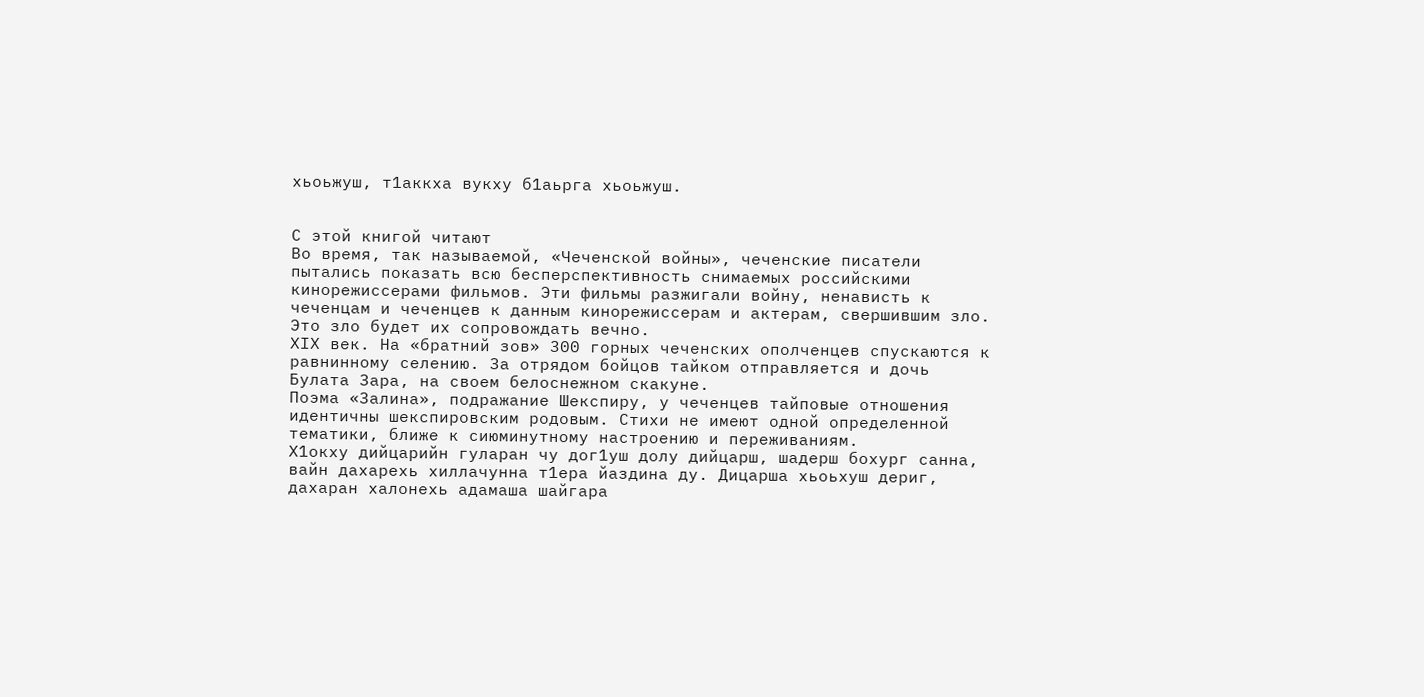хьоьжуш, т1аккха вукху б1аьрга хьоьжуш.


С этой книгой читают
Во время, так называемой, «Чеченской войны», чеченские писатели пытались показать всю бесперспективность снимаемых российскими кинорежиссерами фильмов. Эти фильмы разжигали войну, ненависть к чеченцам и чеченцев к данным кинорежиссерам и актерам, свершившим зло. Это зло будет их сопровождать вечно.
ХIХ век. На «братний зов» 300 горных чеченских ополченцев спускаются к равнинному селению. За отрядом бойцов тайком отправляется и дочь Булата Зара, на своем белоснежном скакуне.
Поэма «Залина», подражание Шекспиру, у чеченцев тайповые отношения идентичны шекспировским родовым. Стихи не имеют одной определенной тематики, ближе к сиюминутному настроению и переживаниям.
Х1окху дийцарийн гуларан чу дог1уш долу дийцарш, шадерш бохург санна, вайн дахарехь хиллачунна т1ера йаздина ду. Дицарша хьоьхуш дериг, дахаран халонехь адамаша шайгара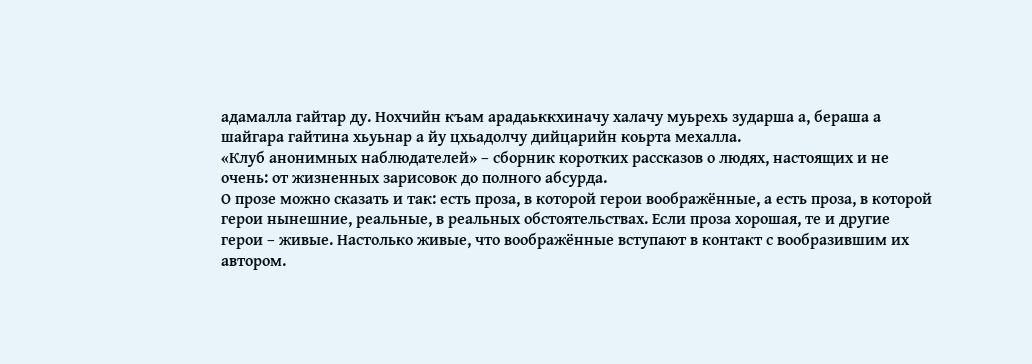адамалла гайтар ду. Нохчийн къам арадаьккхиначу халачу муьрехь зударша а, бераша а шайгара гайтина хьуьнар а йу цхьадолчу дийцарийн коьрта мехалла.
«Клуб анонимных наблюдателей» – сборник коротких рассказов о людях, настоящих и не очень: от жизненных зарисовок до полного абсурда.
О прозе можно сказать и так: есть проза, в которой герои воображённые, а есть проза, в которой герои нынешние, реальные, в реальных обстоятельствах. Если проза хорошая, те и другие герои – живые. Настолько живые, что воображённые вступают в контакт с вообразившим их автором.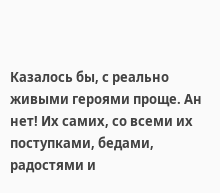Казалось бы, с реально живыми героями проще. Ан нет! Их самих, со всеми их поступками, бедами, радостями и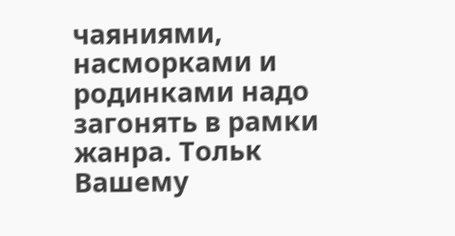чаяниями, насморками и родинками надо загонять в рамки жанра. Тольк
Вашему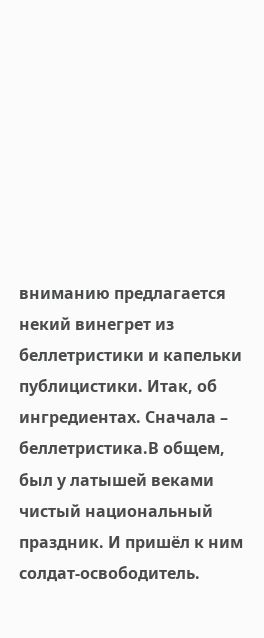вниманию предлагается некий винегрет из беллетристики и капельки публицистики. Итак, об ингредиентах. Сначала – беллетристика.В общем, был у латышей веками чистый национальный праздник. И пришёл к ним солдат-освободитель.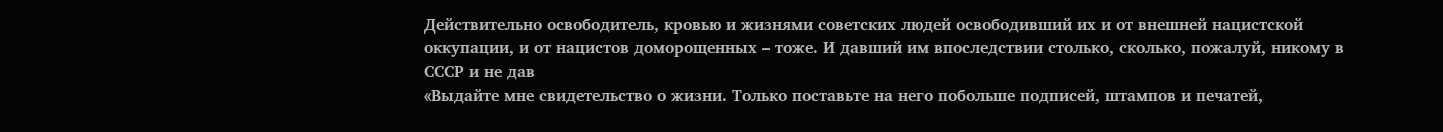Действительно освободитель, кровью и жизнями советских людей освободивший их и от внешней нацистской оккупации, и от нацистов доморощенных – тоже. И давший им впоследствии столько, сколько, пожалуй, никому в СССР и не дав
«Выдайте мне свидетельство о жизни. Только поставьте на него побольше подписей, штампов и печатей,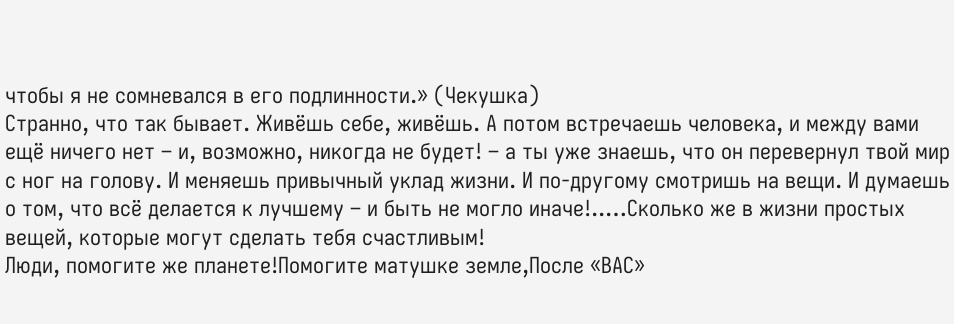чтобы я не сомневался в его подлинности.» (Чекушка)
Странно, что так бывает. Живёшь себе, живёшь. А потом встречаешь человека, и между вами ещё ничего нет – и, возможно, никогда не будет! – а ты уже знаешь, что он перевернул твой мир с ног на голову. И меняешь привычный уклад жизни. И по-другому смотришь на вещи. И думаешь о том, что всё делается к лучшему – и быть не могло иначе!..…Сколько же в жизни простых вещей, которые могут сделать тебя счастливым!
Люди, помогите же планете!Помогите матушке земле,После «ВАС»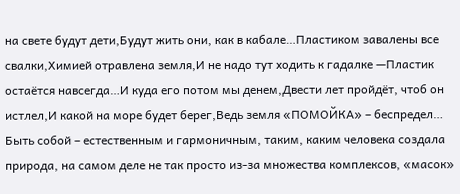на свете будут дети,Будут жить они, как в кабале…Пластиком завалены все свалки,Химией отравлена земля,И не надо тут ходить к гадалке —Пластик остаётся навсегда…И куда его потом мы денем,Двести лет пройдёт, чтоб он истлел,И какой на море будет берег,Ведь земля «ПОМОЙКА» – беспредел…
Быть собой – естественным и гармоничным, таким, каким человека создала природа, на самом деле не так просто из-за множества комплексов, «масок»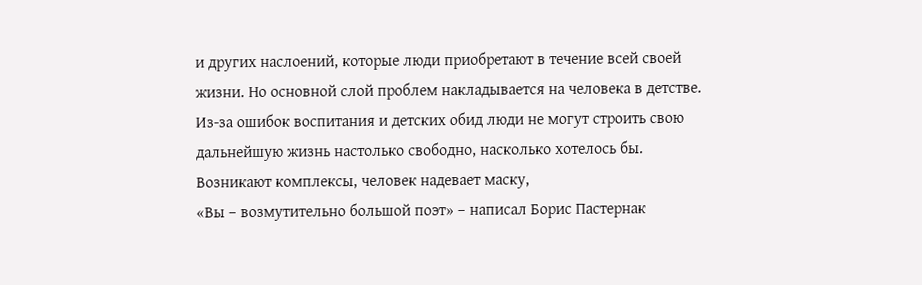и других наслоений, которые люди приобретают в течение всей своей жизни. Но основной слой проблем накладывается на человека в детстве. Из-за ошибок воспитания и детских обид люди не могут строить свою дальнейшую жизнь настолько свободно, насколько хотелось бы. Возникают комплексы, человек надевает маску,
«Вы – возмутительно большой поэт» – написал Борис Пастернак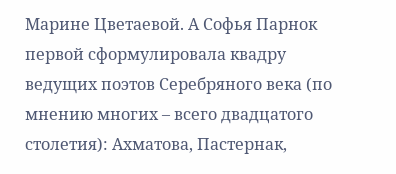Марине Цветаевой. А Софья Парнок первой сформулировала квадру ведущих поэтов Серебряного века (по мнению многих – всего двадцатого столетия): Ахматова, Пастернак,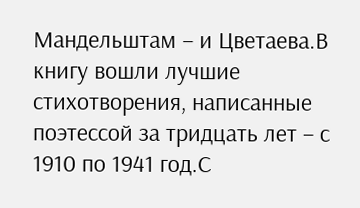Мандельштам – и Цветаева.В книгу вошли лучшие стихотворения, написанные поэтессой за тридцать лет – с 1910 по 1941 год.С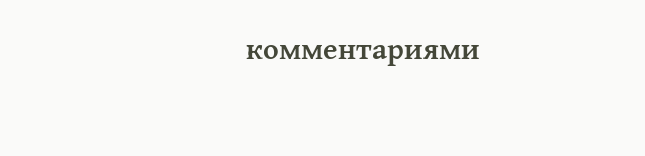комментариями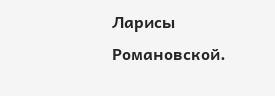Ларисы Романовской.